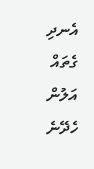އެނދި ގެތައް އަލުން ހެދޭނެ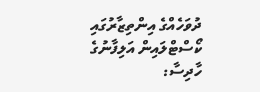ދުވަހެއްގެ އިންތިޒާރުގައި
ކޯސްޓްލައިން އަލިފާނުގެ ހާދިސާ: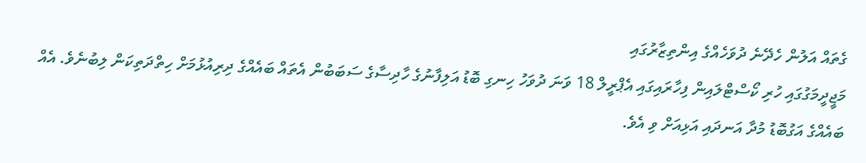ގެތައް އަލުން ހެދޭނެ ދުވަހެއްގެ އިންތިޒާރުގައި
މަޖީދީމަގުގައި ހުރި ކޯސްޓްލައިން ފިހާރައިގައި އެޕްރީލް 18 ވަނަ ދުވަހު ހިނގި ބޮޑު އަލިފާނުގެ ހާދިސާގެ ސަބަބުން އެތައް ބައެއްގެ ދިރިއުޅުމަށް ހިތްދަތިކަން ލިބުނެވެ. އެއް ބައެއްގެ އަގުބޮޑު މުދާ އަނދައި އަޅިއަށް ވި އެވެ.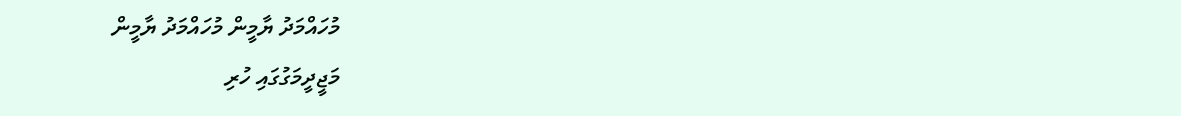މުހައްމަދު ޔާމީން މުހައްމަދު ޔާމީން
މަޖީދީމަގުގައި ހުރި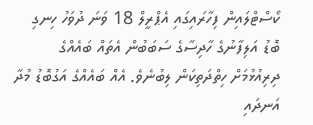ކޯސްޓްލައިން ފިހާރައިގައި އެޕްރީލް 18 ވަނަ ދުވަހު ހިނގި ބޮޑު އަލިފާނުގެ ހާދިސާގެ ސަބަބުން އެތައް ބައެއްގެ ދިރިއުޅުމަށް ހިތްދަތިކަން ލިބުނެވެ. އެއް ބައެއްގެ އަގުބޮޑު މުދާ އަނދައި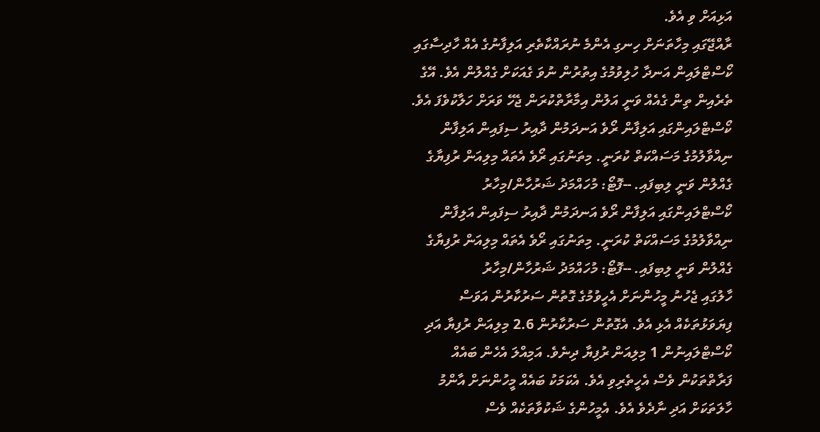އަޅިއަށް ވި އެވެ.
ރާއްޖޭގައި މިހާތަނަށް ހިނގި އެންމެ ނުރައްކާތެރި އަލިފާނުގެ އެއް ހާދިސާގައި ކޯސްޓްލައިން އަނދާ ހުލިވުމުގެ އިތުރުން ނުވަ ގެއަކަށް ގެއްލުން އެވެ. އޭގެ ތެރެއިން ތިން ގެއެއް ވަނީ އަލުން އިމާރާތްކުރަން ޖެހޭ ވަރަށް ހަލާކުވެފަ އެވެ.
ކޯސްޓްލައިންގައި އަލިފާން ރޯވެ އަނދަމުން ދާއިރު ސިފައިން އަލިފާން ނިއްވާލުމުގެ މަސައްކަތް ކުރަނީ. މިތަނުގައި ރޯވެ އެތައް މިލިއަން ރުފިޔާގެ ގެއްލުން ވަނީ ލިބިފައި. --ފޮޓޯ: މުހައްމަދު ޝަރުހާން/މިހާރު
ކޯސްޓްލައިންގައި އަލިފާން ރޯވެ އަނދަމުން ދާއިރު ސިފައިން އަލިފާން ނިއްވާލުމުގެ މަސައްކަތް ކުރަނީ. މިތަނުގައި ރޯވެ އެތައް މިލިއަން ރުފިޔާގެ ގެއްލުން ވަނީ ލިބިފައި. --ފޮޓޯ: މުހައްމަދު ޝަރުހާން/މިހާރު
ހާލުގައި ޖެހުނު މީހުންނަށް އެހީވުމުގެ ގޮތުން ސަރުކާރުން އަވަސް ފިޔަވަޅުތަކެއް އެޅި އެވެ. އެގޮތުން ސަރުކާރުން 2.6 މިލިއަން ރުފިޔާ އަދި ކޯސްޓްލައިނުން 1 މިލިއަން ރުފިޔާ ދިނެވެ. އަމިއްލަ އެހެން ބައެއް ފަރާތްތަކުން ވެސް އެހީތެރިވި އެވެ. އެކަމަކު ބައެއް މީހުންނަށް އާންމު ހާލަތަކަށް އަދި ނާދެވެ އެވެ. އެމީހުންގެ ޝަކުވާތަކެއް ވެސް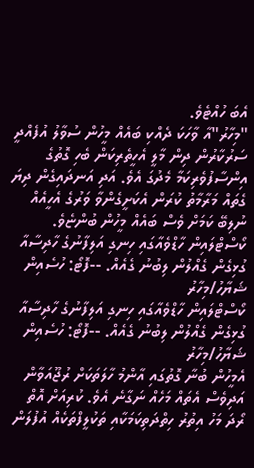އެބަ ހުއްޓެވެ.
"މިހާރު"އާ ވާހަކަ ދެއްކި ބައެއް މީހުން ސުވާލު އުފެއްދީ ސަރުކާރުން ދިން މާލީ އެހީތެރިކަން ބެހި ގޮތުގެ އިންސާފުވެރިކަމާ މެދުގަ އެވެ. އަދި އަނދައިގެން ދިޔަ ގެތައް މަރާމާތު ކުރަން އެކަށީގެންވާ ވަރުގެ އެހީއެއް ނުލިބޭ ކަމަށް ވެސް ބައެއް މީހުން ބުންޏެވެ.
ކޯސްޓްލައިން ހާޑްވެއާގައި ހިނގި އަލިފާނުގެ ހާދިސާއާ ގުޅިގެން ގެއްލުން ލިބުނު ގެއެއް. --ފޮޓޯ: ހުސެއިން ޝަޔާހު/މިހާރު
ކޯސްޓްލައިން ހާޑްވެއާގައި ހިނގި އަލިފާނުގެ ހާދިސާއާ ގުޅިގެން ގެއްލުން ލިބުނު ގެއެއް. --ފޮޓޯ: ހުސެއިން ޝަޔާހު/މިހާރު
އެމީހުން ބުނާ ގޮތުގައި އާންމު ހާލަތަކަށް ރުޖޫއަވާން އަދިވެސް އެތައް މަހެއް ނަގާނެ އެވެ. ކުރިއަށް އޮތް ރޯދަ މަހު އިތުރު ހިތްދަތިކަމަކާއި ތަކުލީފްތަކެއް އުފުލަން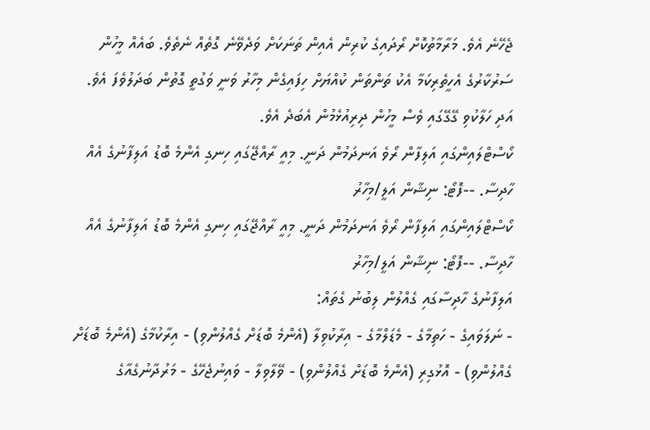ޖެހޭނެ އެވެ. މަރާމާތުކޮށް ރޯދައިގެ ކުރިން އެއިން ތަނަކަށް ވަދެވޭނެ ގޮތެއް ނެތެވެ. ބައެއް މީހުން ސަރުކާރުގެ އެހީތެރިކަމާ އެކު ތަންތަން ކުއްޔަށް ހިފައިގެން މިހާރު ވަނީ ވަގުތީ ގޮތުން ބަދަލުވެފަ އެވެ. އަދި ހަލާކުވި ގޭގޭގައި ވެސް މީހުން ދިރިއުޅެމުން އެބަދެ އެވެ.
ކޯސްޓްލައިންގައި އަލިފާން ރޯވެ އަނދަމުން ދަނީ. މިއީ ރާއްޖޭގައި ހިނގި އެންމެ ބޮޑު އަލިފާނުގެ އެއް ހާދިސާ. --ފޮޓޯ: ނިޝާން އަލީ/މިހާރު
ކޯސްޓްލައިންގައި އަލިފާން ރޯވެ އަނދަމުން ދަނީ. މިއީ ރާއްޖޭގައި ހިނގި އެންމެ ބޮޑު އަލިފާނުގެ އެއް ހާދިސާ. --ފޮޓޯ: ނިޝާން އަލީ/މިހާރު
އަލިފާނުގެ ހާދިސާގައި ގެއްލުން ލިބުނު ގެތައް:
- ނަލަވައިގެ - ހަތިމާގެ - މެޑަލްމާގެ - އިރާކުވިލާ (އެންމެ ބޮޑަށް ގެއްލުންވި) - އިރާކުމާގެ (އެންމެ ބޮޑަށް ގެއްލުންވި) - އޮޅުގިރި (އެންމެ ބޮޑަށް ގެއްލުންވި) - ވޭލާވިލާ - ވައިނުޖެހޭގެ - މަރުދާނުގެއާގެ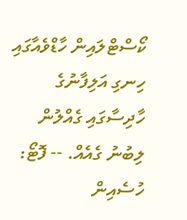ކޯސްޓްލައިން ހާޑްވެއާގައި ހިނގި އަލިފާނުގެ ހާދިސާގައި ގެއްލުން ލިބުނު ގެއެއް. -- ފޮޓޯ: ހުސެއިން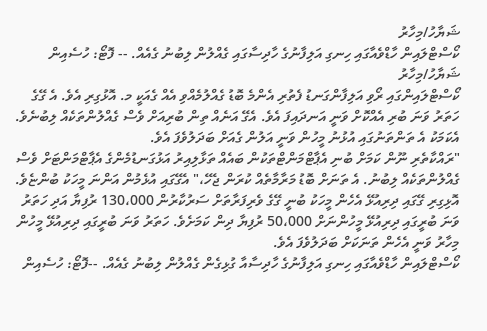ޝަޔާހު/މިހާރު
ކޯސްޓްލައިން ހާޑްވެއާގައި ހިނގި އަލިފާނުގެ ހާދިސާގައި ގެއްލުން ލިބުނު ގެއެއް. -- ފޮޓޯ: ހުސެއިން ޝަޔާހު/މިހާރު
ކޯސްޓްލައިންގައި ރޯވި އަލިފާންގަނޑު ފެތުރި އެންމެ ބޮޑު ގެއްލުމެއްވި އެއް ގެއަކީ މ. އޮޅުގިރި އެވެ. އެ ގޭގެ ހަތަރު ވަނަ ބުރި އެއްކޮށް ވަނީ އަނދައިފަ އެވެ. އެގޭ އަނެއް ތިން ބުރިއަށް ވެސް ގެއްލުންތަކެއް ލިބުނެވެ. އެކަމަކު އެ ތަންތަނުގައި އުޅުނު މީހުން ވަނީ އަލުން ގެއަށް ބަދަލުވެފަ އެވެ.
"ރައްކާތެރި ނޫން ކަމަށް ބުނި އެޕާޓްމަންޓްތަކުން ބައެއް ތަޅާލިއިރު އަޅުގަނޑުމެންގެ އެޕާޓްމަންޓަށް ވެސް ގެއްލުންތަކެއް ލިބުނު. އެ ތަނަށް ބޮޑު މަރާމާތެއް ކުރަން ޖެހޭ،" އެގޭގައި އުޅެމުން އަންނަ މީހަކު ބުންޏެވެ.
އޮޅިގިރި ގޭގައި ދިރިއުޅޭ އެހެން މީހަކު ބުނީ ގޭގެ ވެރިފަރާތަށް ސަރުކާރުން 130،000 ރުފިޔާ އަދި ހަތަރު ވަނަ ބުރީގައި ދިރިއުޅޭ މީހުންނަށް 50،000 ރުފިޔާ ދިން ކަމަށެވެ. ހަތަރު ވަނަ ބުރީގައި ދިރިއުޅޭ މީހުން މިހާރު ވަނީ އެހެން ތަނަކަށް ބަދަލުވެފަ އެވެ.
ކޯސްޓްލައިން ހާޑްވެއާގައި ހިނގި އަލިފާނުގެ ހާދިސާއާ ގުޅިގެން ގެއްލުން ލިބުނު ގެއެއް. --ފޮޓޯ: ހުސެއިން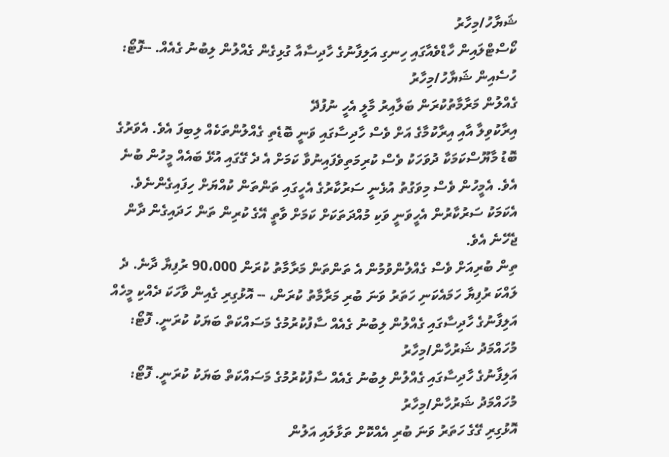ޝަޔާހު/މިހާރު
ކޯސްޓްލައިން ހާޑްވެއާގައި ހިނގި އަލިފާނުގެ ހާދިސާއާ ގުޅިގެން ގެއްލުން ލިބުނު ގެއެއް. --ފޮޓޯ: ހުސެއިން ޝަޔާހު/މިހާރު
ގެއްލުން މަރާމާތުކުރަން ބަލާއިރު މާލީ އެހީ ނުފުދޭ
އިރާކުވިލާ އާއި އިރާކުމާގެ އަށް ވެސް ހާދިސާގައި ވަނީ ބޮޑެތި ގެއްލުންތަކެއް ލިބިފަ އެވެ. އެވަރުގެ ބޮޑު މާޔޫސްކަމަކާ ދުވަހަކު ވެސް ކުރިމަތިވެފައިނުވާ ކަމަށް އެ ދެ ގޭގައި އުޅޭ ބައެއް މީހުން ބުނެ އެވެ. އެމީހުން ވެސް މިވަގުތު އުޅެނީ ސަރުކާރުގެ އެހީގައި ތަންތަން ކުއްޔަށް ހިފައިގެންނެވެ. އެކަމަކު ސަރުކާރުން އެހީވަނީ ވަކި މުއްދަތަކަށް ކަމަށް ވާތީ އޭގެ ކުރިން ތަން ހަދައިގެން ދާން ޖެހޭނެ އެވެ.
ތިން ބުރިއަށް ވެސް ގެއްލުންވުމުން އެ ތަންތަން މަރާމާތު ކުރަން 90،000 ރުފިޔާ ދާނެ. ދެ ލައްކަ ރުފިޔާ ހަމައެކަނި ހަތަރު ވަނަ ބުރި މަރާމާތު ކުރަން، -- އޮޅުގިރި ގެއިން ވާހަކަ ދެއްކި މީހެއް
އަލިފާނުގެ ހާދިސާގައި ގެއްލުން ލިބުނު ގެއެއް ސާފުކުރުމުގެ މަސައްކަތް ބަޔަކު ކުރަނީ. ފޮޓޯ: މުހައްމަދު ޝަރުހާން/މިހާރު
އަލިފާނުގެ ހާދިސާގައި ގެއްލުން ލިބުނު ގެއެއް ސާފުކުރުމުގެ މަސައްކަތް ބަޔަކު ކުރަނީ. ފޮޓޯ: މުހައްމަދު ޝަރުހާން/މިހާރު
އޮޅުގިރި ގޭގެ ހަތަރު ވަނަ ބުރި އެއްކޮށް ތަޅާލައި އަލުން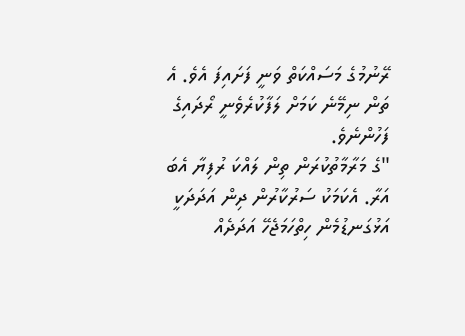ރޭނުމުގެ މަސައްކަތް ވަނީ ފަށައިފަ އެވެ. އެ ތަން ނިމޭނެ ކަމަށް ލަފާކުރެވެނީ ރޯދައިގެ ފަހުންނެވެ.
"ގެ މަރާމާތުކުރަން ތިން ލައްކަ ރުފިޔާ އެބަ އަރާ. އެކަމަކު ސަރުކާރުން ދިން އަދަދަކީ އަޅުގަނޑުމެން ހިތްހަމަޖެހޭ އަދަދެއް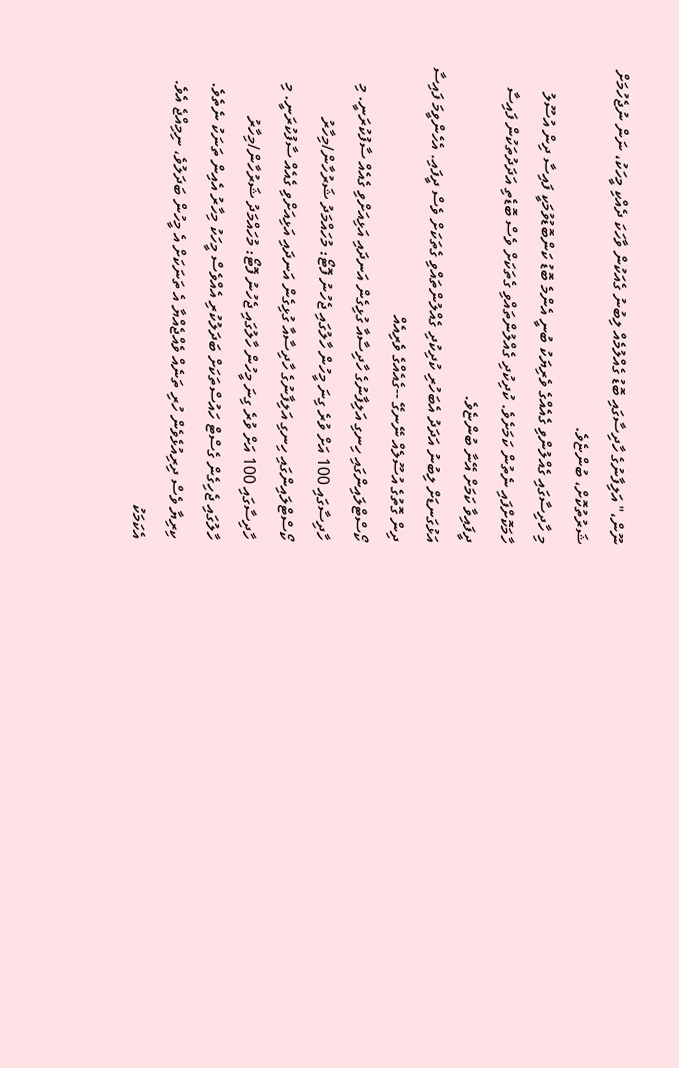ނޫން،" އަލިފާނުގެ ހާދިސާގައި ބޮޑު ގެއްލުމެއް ލިބުނު ގެއަކުން ވާހަކަ ދެއްކި މީހަކު، ނަން ނުޖެހުމަށް ޝަރުތުކޮށް، ބުންޏެވެ.
މި ހާދިސާގައި ގެއްލުންވި ގެއެއްގެ ވެރިޔަކު ބުނީ އެންމެ ބޮޑު ކަންބޮޑުވުމަކީ ފައިސާ ދިން އުސޫލު ހާމަކޮށްފައި ނެތުން ކަމަށެވެ. ކުދިކުދި ގެއްލުންތައްވި ގެތަކަށް ވެސް ބޮޑެތި އަދަދުތަކުން ފައިސާ ދީފައިވާ ކަމަށް އޭނާ ބުންޏެވެ.
އަޅުގަނޑަށް ލިބުނު އަދަދު އެބަހުރި ކުދިކުދި ގެއްލުންތައްވި ގެތަކަށް ވެސް ދީފައި. އެހެންވީމަ ފައިސާ ދިން ގޮތުގެ އުސޫލެއް ނޭނގޭ --ގެއެއްގެ ވެރިއެއް
ކޯސްޓްލައިންގައި ހިނގި އަލިފާނުގެ ހާދިސާއާ ގުޅިގެން އަނދައި އަޅިއަށްވި ގެއެއް ސާފުކުރަނީ. މި ހާދިސާގައި 100 އަށް ވުރެ ގިނަ މީހުން ހާލުގައި ޖެހުނު ފޮޓޯ: މުހައްމަދު ޝަރުހާން/މިހާރު
ކޯސްޓްލައިންގައި ހިނގި އަލިފާނުގެ ހާދިސާއާ ގުޅިގެން އަނދައި އަޅިއަށްވި ގެއެއް ސާފުކުރަނީ. މި ހާދިސާގައި 100 އަށް ވުރެ ގިނަ މީހުން ހާލުގައި ޖެހުނު ފޮޓޯ: މުހައްމަދު ޝަރުހާން/މިހާރު
ހާލުގައި ޖެހިގެން ގެސްޓް ހައުސްތަކަށް ބަދަލުކުރި އެއްވެސް މީހަކު މިހާރު އެއިން ތަނަކު ނެތެވެ. ކިރިޔާ ވެސް ދިރިއުޅެވެން ހުރި ތަނެއް ވެއްޖެއްޔާ އެ ތަނަކަށް އެ މީހުން ބަދަލުވެ، ނިމިއްޖެ އެވެ. އެކަމަކު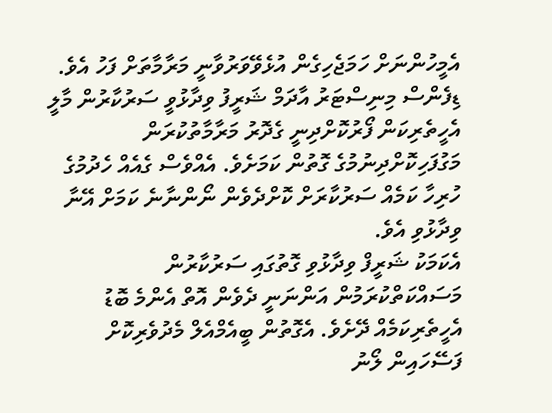އެމީހުންނަށް ހަމަޖެހިގެން އުޅެވޭވަރުވާނީ މަރާމާތަށް ފަހު އެވެ.
ޑިފެންސް މިނިސްޓަރު އާދަމް ޝަރީފު ވިދާޅުވީ ސަރުކާރުން މާލީ އެހީތެރިކަން ފޯރުކޮށްދިނީ ގެދޮރު މަރާމާތުކުރަން މަގުފަހިކޮށްދިނުމުގެ ގޮތުން ކަމަށެވެ. އެއްވެސް ގެއެއް ހެދުމުގެ ހުރިހާ ކަމެއް ސަރުކާރަށް ކޮށްދެވެން ނޯންނާނެ ކަމަށް އޭނާ ވިދާޅުވި އެވެ.
އެކަމަކު ޝަރީފް ވިދާޅުވި ގޮތުގައި ސަރުކާރުން މަސައްކަތްކުރަމުން އަންނަނީ ދެވެން އޮތް އެންމެ ބޮޑު އެހީތެރިކަމެއް ދޭށެވެ. އެގޮތުން ބީއެމްއެލް މެދުވެރިކޮށް ފަސޭހައިން ލޯނު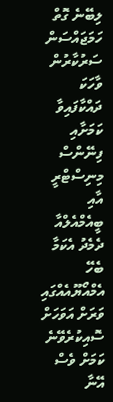ލިބޭނެ ގޮތް ހަމަޖައްސަން ސަރުކާރުން ވާހަކަ ދައްކާފައިވާ ކަމަށާއި ފިނޭންސް މިނިސްޓްރީ އާއި ބީއެމްއެލްއާ ދެމެދު އެކަމާ ބެހޭ އެމްއޯޔޫއެއްގައި ވަރަށް އަވަހަށް ސޮއިކުރެވޭނެ ކަމަށް ވެސް އޭނާ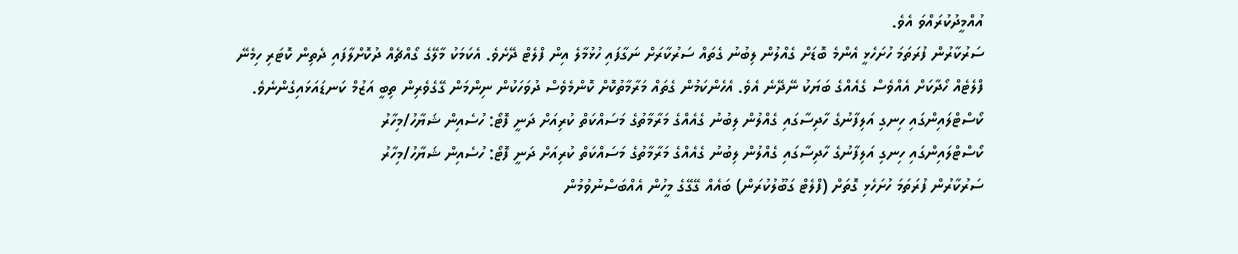އުއްމީދުކުރައްވަ އެވެ.
ސަރުކާރުން ފުރަތަމަ ހުށަހެޅީ އެންމެ ބޮޑަށް ގެއްލުން ލިބުނު ގެތައް ސަރުކާރަށް ނަގާފައި ހުޅުމާލެ އިން ފްލެޓް ދޭށެވެ. އެކަމަކު މާލޭގެ ގޯއްޗެއް ދުކޮށްލާފައި ދެތިން ކޮޓަރި ހިމެނޭ ފްލެޓެއް ހޯދާކަށް އެއްވެސް ގެއެއްގެ ބަޔަކު ނޭދޭނެ އެވެ. އެހެންކަމުން ގެތައް މަރާމާތުކޮށް ކޮންމެވެސް ދުވަހަކުން ނިންމަން ގޭގެވެރިން ތިބީ އަޒުމް ކަނޑައަޅައިގެންނެވެ.
ކޯސްޓްލައިންގައި ހިނގި އަލިފާނުގެ ހާދިސާގައި ގެއްލުން ލިބުނު ގެއެއްގެ މަރާމާތުގެ މަސައްކަތް ކުރިއަށް ދަނީ ފޮޓޯ: ހުސެއިން ޝަޔާހު/މިހާރު
ކޯސްޓްލައިންގައި ހިނގި އަލިފާނުގެ ހާދިސާގައި ގެއްލުން ލިބުނު ގެއެއްގެ މަރާމާތުގެ މަސައްކަތް ކުރިއަށް ދަނީ ފޮޓޯ: ހުސެއިން ޝަޔާހު/މިހާރު
ސަރުކާރުން ފުރަތަމަ ހުށަހެޅި ގޮތަށް (ފްލެޓް ގަބޫލުކުރަން) ބައެއް ގޭގޭގެ މީހުން އެއްބަސްނުވުމުން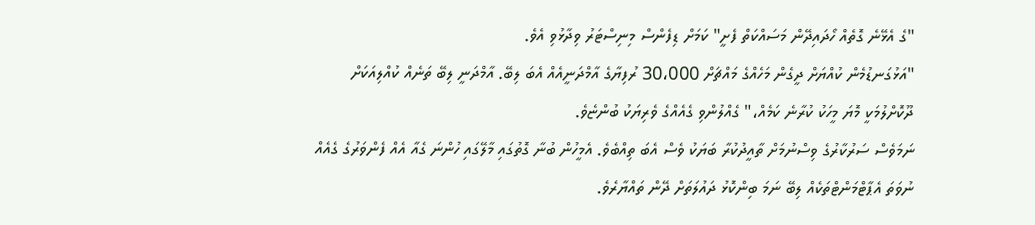"ގެ އެޅޭނެ ގޮތެއް ހޯދައިދޭން މަސައްކަތް ފެށީ" ކަމަށް ޑިފެންސް މިނިސްޓަރު ވިދާޅުވި އެވެ.
"އަޅުގަނޑުމެން ކުއްޔަށް ދީގެން މަހެއްގެ މައްޗަށް 30،000 ރުފިޔާގެ އާމްދަނީއެއް އެބަ ލިބޭ. އާމްދަނީ ލިބޭ ތަނެއް ކުއްލިއަކަށް ދޫކޮށްލުމަކީ މޮޔަ މީހަކު ކުރާނެ ކަމެއް،" ގެއްލުންވި ގެއެއްގެ ވެރިޔަކު ބުންޏެވެ.
ނަމަވެސް ސަރުކާރުގެ ވިސްނުމަށް ތާއީދުކުރާ ބަޔަކު ވެސް އެބަ ތިއްބެވެ. އެމީހުން ބުނާ ގޮތުގައި މާލޭގައި ހުންނަ ގެއާ އެއް ފެންވަރުގެ ގެއެއް ނުވަތަ އެޕާޓްމަންޓްތަކެއް ލިބޭ ނަމަ ބިންކޮޅު ދައުލަތަށް ދޭން ތައްޔާރެވެ.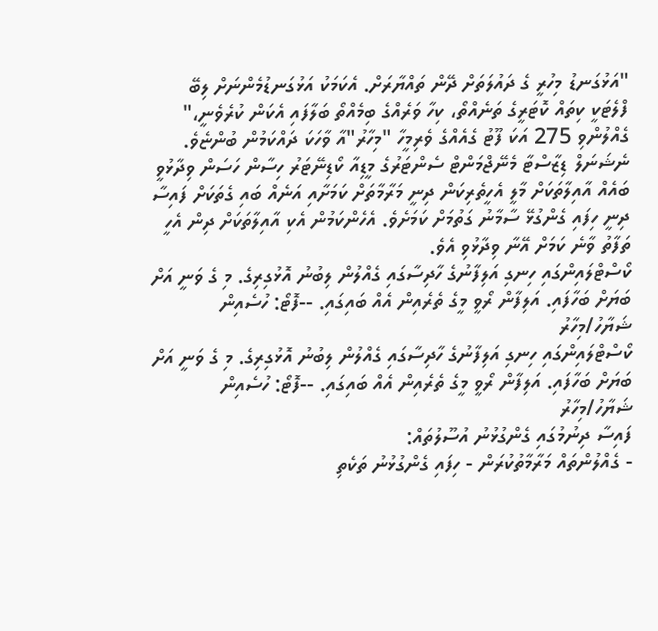"އަޅުގަނޑު މިހުރީ ގެ ދައުލަތަށް ދޭން ތައްޔާރަށް. އެކަމަކު އަޅުގަނޑުމެންނަށް ލިބޭ ފްލެޓަކީ ކިތައް ކޮޓަރީގެ ތަނެއްތޯ، ކިހާ ވަރެއްގެ ބިމެއްތޯ ބަލާފައި އެކަން ކުރެވެނީ،" ގެއްލުންވި 275 އަކަ ފޫޓު ގެއެއްގެ ވެރިމީހާ "މިހާރު"އާ ވާހަކަ ދައްކަމުން ބުންޏެވެ.
ނެޝަނަލް ޑިޒާސްޓާ މެނޭޖްމަންޓް ސެންޓަރުގެ މީޑިއާ ކޯޑިނޭޓަރު ހިސާން ހަސަން ވިދާޅުވީ ބައެއް އާއިލާތަކަށް މާލީ އެހީތެރިކަން ދިނީ މަރާމާތަށް ކަމަށާއި އަނެއް ބައި ގެތަކަށް ފައިސާ ދިނީ ހިފައި ގެންގުޅޭ ސާމާނު ގަތުމަށް ކަމަށެވެ. އެހެންކަމުން އެކި އާއިލާތަކަށް ދިން އެހީ ތަފާތު ވާނެ ކަމަށް އޭނާ ވިދާޅުވި އެވެ.
ކޯސްޓްލައިންގައި ހިނގި އަލިފާނުގެ ހާދިސާގައި ގެއްލުން ލިބުނު އޮޅުގިރިގެ. މި ގެ ވަނީ އަށް ބަޔަށް ބަހާފައި. އަލިފާން ރޯވީ މީގެ ތެރެއިން އެއް ބައިގައި. --ފޮޓޯ: ހުސެއިން ޝަޔާހު/މިހާރު
ކޯސްޓްލައިންގައި ހިނގި އަލިފާނުގެ ހާދިސާގައި ގެއްލުން ލިބުނު އޮޅުގިރިގެ. މި ގެ ވަނީ އަށް ބަޔަށް ބަހާފައި. އަލިފާން ރޯވީ މީގެ ތެރެއިން އެއް ބައިގައި. --ފޮޓޯ: ހުސެއިން ޝަޔާހު/މިހާރު
ފައިސާ ދިނުމުގައި ގެންގުޅުނު އުސޫލުތައް:
- ގެއްލުންތައް މަރާމާތުކުރަން - ހިފައި ގެންގުޅުނު ތަކެތި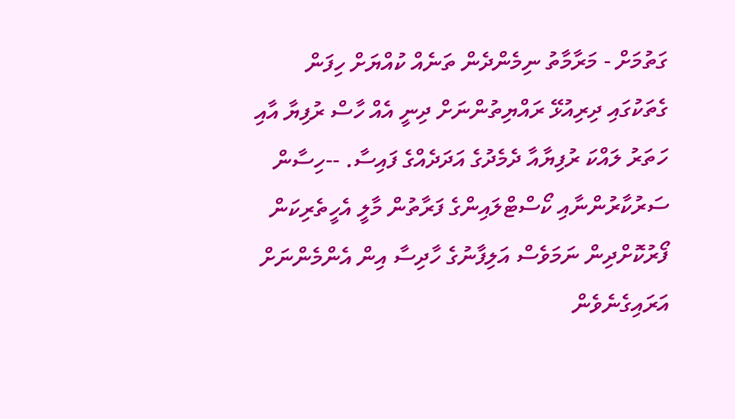ގަތުމަށް - މަރާމާތު ނިމެންދެން ތަނެއް ކުއްޔަށް ހިފަން
ގެތަކުގައި ދިރިއުޅޭ ރައްޔިތުންނަށް ދިނީ އެއް ހާސް ރުފިޔާ އާއި ހަތަރު ލައްކަ ރުފިޔާއާ ދެމެދުގެ އަދަދެއްގެ ފައިސާ. --ހިސާން
ސަރުކާރުންނާއި ކޯސްޓްލައިންގެ ފަރާތުން މާލީ އެހީތެރިކަން ފޯރުކޮށްދިން ނަމަވެސް އަލިފާނުގެ ހާދިސާ އިން އެންމެންނަށް އަރައިގެނެވެން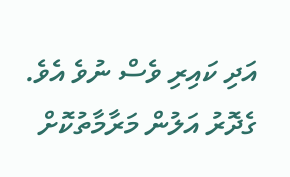އަދި ކައިރި ވެސް ނުވެ އެވެ. ގެދޮރު އަލުން މަރާމާތުކޮށް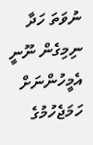ނުވަތަ ހަދާ ނިމިގެން ނޫނީ އެމީހުންނަށް ހަމަޖެހުމުގެ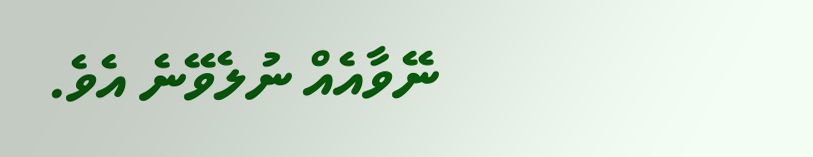ނޭވާއެއް ނުލެވޭނެ އެވެ.